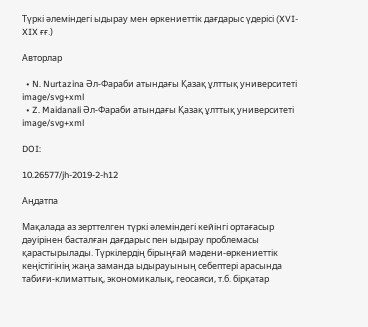Түркі әлеміндегі ыдырау мен өркениеттік дағдарыс үдерісі (XVI-XIX ғғ.)

Авторлар

  • N. Nurtazina Әл-Фараби атындағы Қазақ ұлттық университеті image/svg+xml
  • Z. Maidanali Әл-Фараби атындағы Қазақ ұлттық университеті image/svg+xml

DOI:

10.26577/jh-2019-2-h12

Аңдатпа

Мақалада аз зерттелген түркі әлеміндегі кейінгі ортағасыр дәуірінен басталған дағдарыс пен ыдырау проблемасы қарастырылады. Түркілердің бірыңғай мәдени-өркениеттік кеңістігінің жаңа заманда ыдырауының себептері арасында табиғи-климаттық, экономикалық, геосаяси, т.б. бірқатар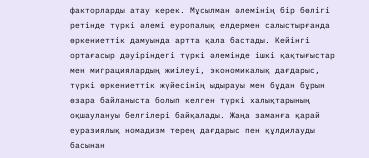факторларды атау керек. Мұсылман әлемінің бір бөлігі ретінде түркі әлемі еуропалық елдермен салыстырғанда өркениеттік дамуында артта қала бастады. Кейінгі ортағасыр дәуіріндегі түркі әлемінде ішкі қақтығыстар мен миграциялардың жиілеуі, экономикалық дағдарыс, түркі өркениеттік жүйесінің ыдырауы мен бұдан бұрын өзара байланыста болып келген түркі халықтарының оқшаулануы белгілері байқалады. Жаңа заманға қарай еуразиялық номадизм терең дағдарыс пен құлдилауды басынан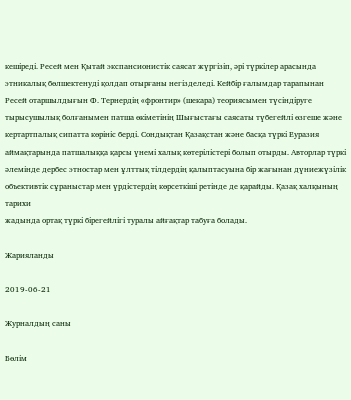кешіреді. Ресей мен Қытай экспансионистік саясат жүргізіп, әрі түркілер арасында этникалық бөлшектенуді қолдап отырғаны негізделеді. Кейбір ғалымдар тарапынан Ресей отаршылдығын Ф. Тернердің «фронтир» (шекара) теориясымен түсіндіруге тырысушылық болғанымен патша өкіметінің Шығыстағы саясаты түбегейлі өзгеше және кертартпалық сипатта көрініс берді. Сондықтан Қазақстан және басқа түркі Еуразия
аймақтарында патшалыққа қарсы үнемі халық көтерілістері болып отырды. Авторлар түркі
әлемінде дербес этностар мен ұлттық тілдердің қалыптасуына бір жағынан дүниежүзілік
объективтік сұраныстар мен үрдістердің көрсеткіші ретінде де қарайды. Қазақ халқының тарихи
жадында ортақ түркі бірегейлігі туралы айғақтар табуға болады.

Жарияланды

2019-06-21

Журналдың саны

Бөлім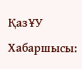ҚазҰУ Хабаршысы: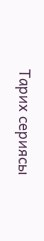Тарих сериясы